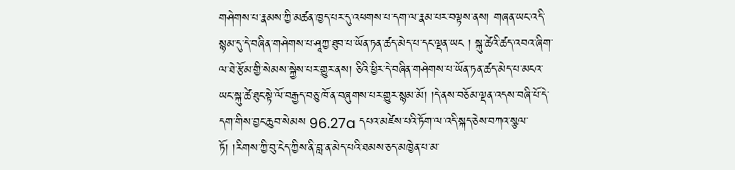གཤེགས་པ་རྣམས་ཀྱི་མཚན་ཁྱད་པར་དུ་འཕགས་པ་དག་ལ་རྣམ་པར་བལྟས་ནས། གཞན་ཡང་འདི་སྙམ་དུ་དེ་བཞིན་གཤེགས་པ་ཤཱཀྱ་ཐུབ་པ་ཡོན་ཏན་ཚད་མེད་པ་དང་ལྡན་ཡང ། སྐུ་ཚེའི་ཚད་འབའ་ཞིག་ལ་ཐེ་རྩོམ་གྱི་སེམས་སྐྱེས་པར་གྱུར་ནས། ཅིའི་ཕྱིར་དེ་བཞིན་གཤེགས་པ་ཡོན་ཏན་ཚད་མེད་པ་མངའ་ཡང་སྐུ་ཚེ་ཐུང་སྟེ་ལོ་བརྒྱད་བཅུ་ཁོ་ན་བཞུགས་པར་གྱུར་སྙམ་མོ། །དེ་ནས་བཅོམ་ལྡན་འདས་བཞི་པོ་དེ་དག་གིས་བྱང་ཆུབ་སེམས 96.27a དཔའ་མཛེས་པའི་ཏོག་ལ་འདི་སྐད་ཅེས་བཀའ་སྩལ་ཏོ། །རིགས་ཀྱི་བུ་ངེད་ཀྱིས་ནི་བླ་ན་མེད་པའི་ཐམས་ཅད་མཁྱེན་པ་མ་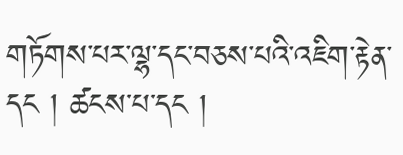གཏོགས་པར་ལྷ་དང་བཅས་པའི་འཇིག་རྟེན་དང ། ཚངས་པ་དང །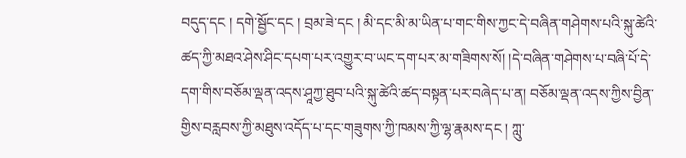བདུད་དང ། དགེ་སྦྱོང་དང ། བྲམ་ཟེ་དང ། མི་དང་མི་མ་ཡིན་པ་གང་གིས་ཀྱང་དེ་བཞིན་གཤེགས་པའི་སྐུ་ཚེའི་ཚད་ཀྱི་མཐའ་ཤེས་ཤིང་དཔག་པར་འགྱུར་བ་ཡང་དག་པར་མ་གཟིགས་སོ། །དེ་བཞིན་གཤེགས་པ་བཞི་པོ་དེ་དག་གིས་བཅོམ་ལྡན་འདས་ཤཱཀྱ་ཐུབ་པའི་སྐུ་ཚེའི་ཚད་བསྟན་པར་བཞེད་པ་ན། བཅོམ་ལྡན་འདས་ཀྱིས་བྱིན་གྱིས་བརླབས་ཀྱི་མཐུས་འདོད་པ་དང་གཟུགས་ཀྱི་ཁམས་ཀྱི་ལྷ་རྣམས་དང ། ཀླུ་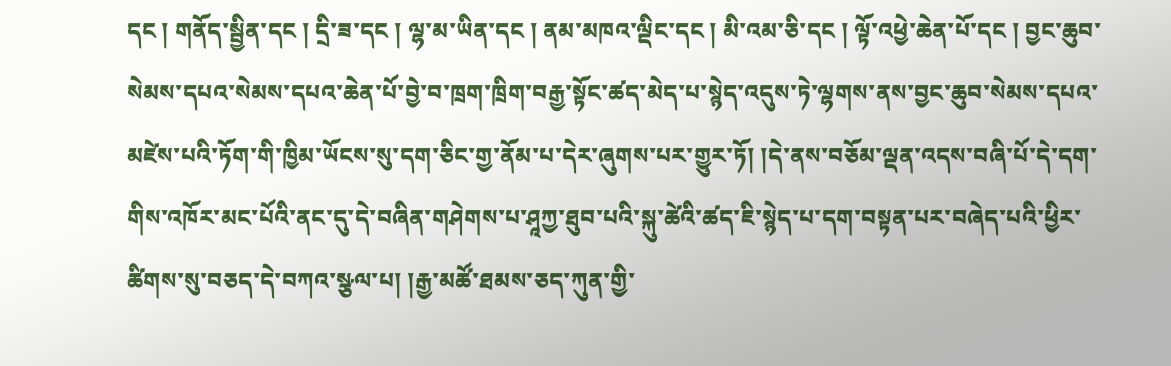དང ། གནོད་སྦྱིན་དང ། དྲི་ཟ་དང ། ལྷ་མ་ཡིན་དང ། ནམ་མཁའ་ལྡིང་དང ། མི་འམ་ཅི་དང ། ལྟོ་འཕྱེ་ཆེན་པོ་དང ། བྱང་ཆུབ་སེམས་དཔའ་སེམས་དཔའ་ཆེན་པོ་བྱེ་བ་ཁྲག་ཁྲིག་བརྒྱ་སྟོང་ཚད་མེད་པ་སྙེད་འདུས་ཏེ་ལྷགས་ནས་བྱང་ཆུབ་སེམས་དཔའ་མཛེས་པའི་ཏོག་གི་ཁྱིམ་ཡོངས་སུ་དག་ཅིང་གྱ་ནོམ་པ་དེར་ཞུགས་པར་གྱུར་ཏོ། །དེ་ནས་བཅོམ་ལྡན་འདས་བཞི་པོ་དེ་དག་གིས་འཁོར་མང་པོའི་ནང་དུ་དེ་བཞིན་གཤེགས་པ་ཤཱཀྱ་ཐུབ་པའི་སྐུ་ཚེའི་ཚད་ཇི་སྙེད་པ་དག་བསྟན་པར་བཞེད་པའི་ཕྱིར་ཚིགས་སུ་བཅད་དེ་བཀའ་སྩལ་པ། །རྒྱ་མཚོ་ཐམས་ཅད་ཀུན་གྱི་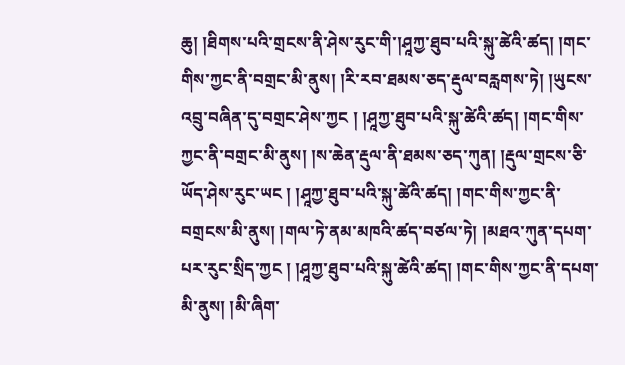ཆུ། །ཐིགས་པའི་གྲངས་ནི་ཤེས་རུང་གི་།ཤཱཀྱ་ཐུབ་པའི་སྐུ་ཚེའི་ཚད། །གང་གིས་ཀྱང་ནི་བགྲང་མི་ནུས། །རི་རབ་ཐམས་ཅད་རྡུལ་བརླགས་ཏེ། །ཡུངས་འབྲུ་བཞིན་དུ་བགྲང་ཤེས་ཀྱང ། །ཤཱཀྱ་ཐུབ་པའི་སྐུ་ཚེའི་ཚད། །གང་གིས་ཀྱང་ནི་བགྲང་མི་ནུས། །ས་ཆེན་རྡུལ་ནི་ཐམས་ཅད་ཀུན། །རྡུལ་གྲངས་ཅི་ཡོད་ཤེས་རུང་ཡང ། །ཤཱཀྱ་ཐུབ་པའི་སྐུ་ཚེའི་ཚད། །གང་གིས་ཀྱང་ནི་བགྲངས་མི་ནུས། །གལ་ཏེ་ནམ་མཁའི་ཚད་བཙལ་ཏེ། །མཐའ་ཀུན་དཔག་པར་རུང་སྲིད་ཀྱང ། །ཤཱཀྱ་ཐུབ་པའི་སྐུ་ཚེའི་ཚད། །གང་གིས་ཀྱང་ནི་དཔག་མི་ནུས། །མི་ཞིག་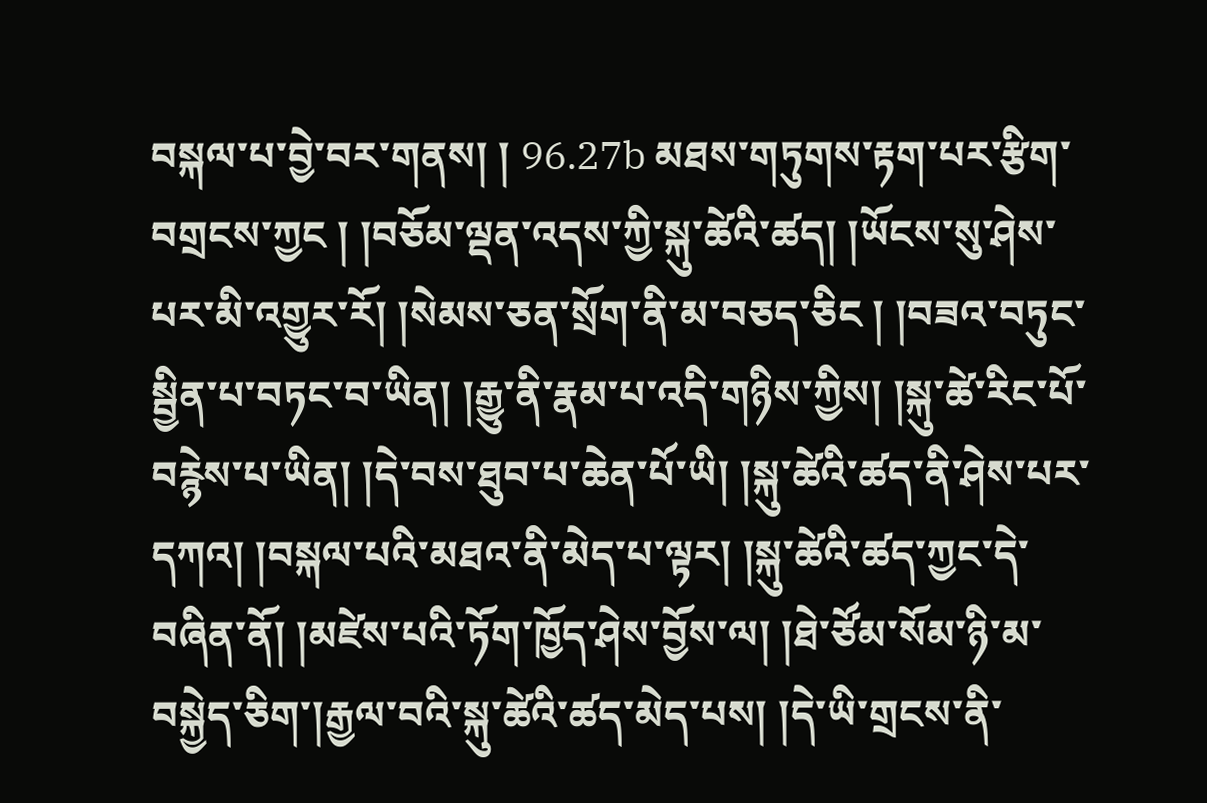བསྐལ་པ་བྱེ་བར་གནས། ། 96.27b མཐས་གཏུགས་རྟག་པར་རྩིག་བགྲངས་ཀྱང ། །བཅོམ་ལྡན་འདས་ཀྱི་སྐུ་ཚེའི་ཚད། །ཡོངས་སུ་ཤེས་པར་མི་འགྱུར་རོ། །སེམས་ཅན་སྲོག་ནི་མ་བཅད་ཅིང ། །བཟའ་བཏུང་སྦྱིན་པ་བཏང་བ་ཡིན། །རྒྱུ་ནི་རྣམ་པ་འདི་གཉིས་ཀྱིས། །སྐུ་ཚེ་རིང་པོ་བརྙེས་པ་ཡིན། །དེ་བས་ཐུབ་པ་ཆེན་པོ་ཡི། །སྐུ་ཚེའི་ཚད་ནི་ཤེས་པར་དཀའ། །བསྐལ་པའི་མཐའ་ནི་མེད་པ་ལྟར། །སྐུ་ཚེའི་ཚད་ཀྱང་དེ་བཞིན་ནོ། །མཛེས་པའི་ཏོག་ཁྱོད་ཤེས་བྱོས་ལ། །ཐེ་ཙོམ་སོམ་ཉི་མ་བསྐྱེད་ཅིག་།རྒྱལ་བའི་སྐུ་ཚེའི་ཚད་མེད་པས། །དེ་ཡི་གྲངས་ནི་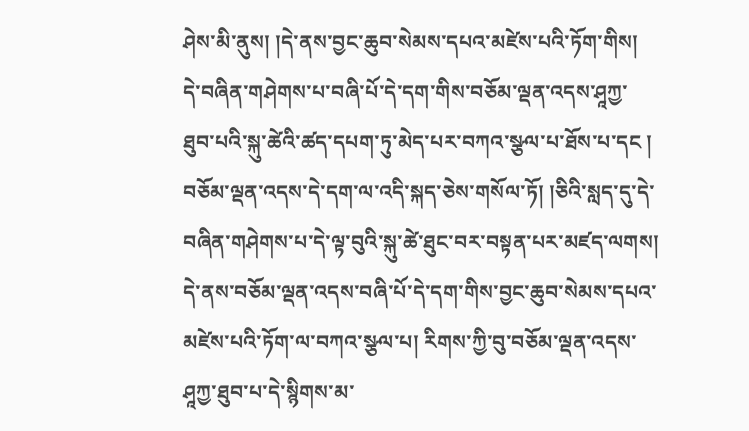ཤེས་མི་ནུས། །དེ་ནས་བྱང་ཆུབ་སེམས་དཔའ་མཛེས་པའི་ཏོག་གིས། དེ་བཞིན་གཤེགས་པ་བཞི་པོ་དེ་དག་གིས་བཅོམ་ལྡན་འདས་ཤཱཀྱ་ཐུབ་པའི་སྐུ་ཚེའི་ཚད་དཔག་ཏུ་མེད་པར་བཀའ་སྩལ་པ་ཐོས་པ་དང ། བཅོམ་ལྡན་འདས་དེ་དག་ལ་འདི་སྐད་ཅེས་གསོལ་ཏོ། །ཅིའི་སླད་དུ་དེ་བཞིན་གཤེགས་པ་དེ་ལྟ་བུའི་སྐུ་ཚེ་ཐུང་བར་བསྟན་པར་མཛད་ལགས། དེ་ནས་བཅོམ་ལྡན་འདས་བཞི་པོ་དེ་དག་གིས་བྱང་ཆུབ་སེམས་དཔའ་མཛེས་པའི་ཏོག་ལ་བཀའ་སྩལ་པ། རིགས་ཀྱི་བུ་བཅོམ་ལྡན་འདས་ཤཱཀྱ་ཐུབ་པ་དེ་སྙིགས་མ་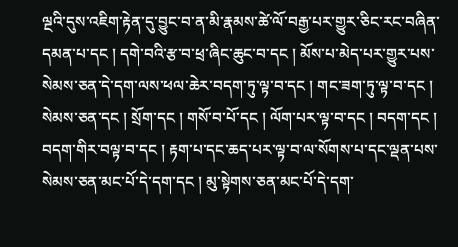ལྔའི་དུས་འཇིག་རྟེན་དུ་བྱུང་བ་ན་མི་རྣམས་ཚེ་ལོ་བརྒྱ་པར་གྱུར་ཅིང་རང་བཞིན་དམན་པ་དང ། དགེ་བའི་རྩ་བ་ཕྲ་ཞིང་ཆུང་བ་དང ། མོས་པ་མེད་པར་གྱུར་པས་སེམས་ཅན་དེ་དག་ལས་ཕལ་ཆེར་བདག་ཏུ་ལྟ་བ་དང ། གང་ཟག་ཏུ་ལྟ་བ་དང ། སེམས་ཅན་དང ། སྲོག་དང ། གསོ་བ་པོ་དང ། ལོག་པར་ལྟ་བ་དང ། བདག་དང ། བདག་གིར་བལྟ་བ་དང ། རྟག་པ་དང་ཆད་པར་ལྟ་བ་ལ་སོགས་པ་དང་ལྡན་པས་སེམས་ཅན་མང་པོ་དེ་དག་དང ། མུ་སྟེགས་ཅན་མང་པོ་དེ་དག་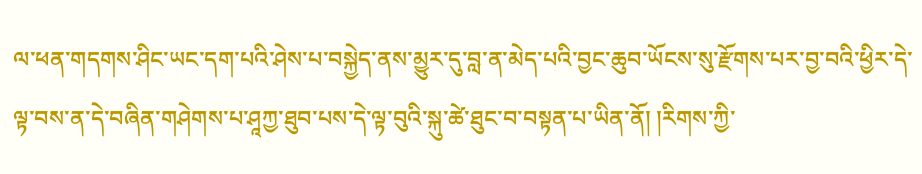ལ་ཕན་གདགས་ཤིང་ཡང་དག་པའི་ཤེས་པ་བསྐྱེད་ནས་མྱུར་དུ་བླ་ན་མེད་པའི་བྱང་ཆུབ་ཡོངས་སུ་རྫོགས་པར་བྱ་བའི་ཕྱིར་དེ་ལྟ་བས་ན་དེ་བཞིན་གཤེགས་པ་ཤཱཀྱ་ཐུབ་པས་དེ་ལྟ་བུའི་སྐུ་ཚེ་ཐུང་བ་བསྟན་པ་ཡིན་ནོ། །རིགས་ཀྱི་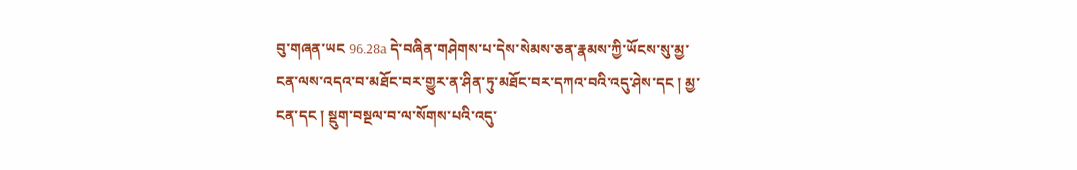བུ་གཞན་ཡང 96.28a དེ་བཞིན་གཤེགས་པ་དེས་སེམས་ཅན་རྣམས་ཀྱི་ཡོངས་སུ་མྱ་ངན་ལས་འདའ་བ་མཐོང་བར་གྱུར་ན་ཤིན་ཏུ་མཐོང་བར་དཀའ་བའི་འདུ་ཤེས་དང ། མྱ་ངན་དང ། སྡུག་བསྔལ་བ་ལ་སོགས་པའི་འདུ་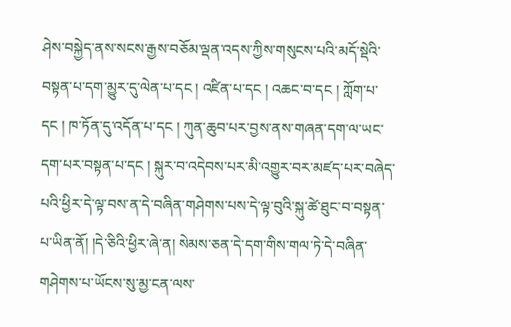ཤེས་བསྐྱེད་ནས་སངས་རྒྱས་བཅོམ་ལྡན་འདས་ཀྱིས་གསུངས་པའི་མདོ་སྡེའི་བསྟན་པ་དག་མྱུར་དུ་ལེན་པ་དང ། འཛིན་པ་དང ། འཆང་བ་དང ། ཀློག་པ་དང ། ཁ་ཏོན་དུ་འདོན་པ་དང ། ཀུན་ཆུབ་པར་བྱས་ནས་གཞན་དག་ལ་ཡང་དག་པར་བསྟན་པ་དང ། སྐུར་བ་འདེབས་པར་མི་འགྱུར་བར་མཛད་པར་བཞེད་པའི་ཕྱིར་དེ་ལྟ་བས་ན་དེ་བཞིན་གཤེགས་པས་དེ་ལྟ་བུའི་སྐུ་ཚེ་ཐུང་བ་བསྟན་པ་ཡིན་ནོ། །དེ་ཅིའི་ཕྱིར་ཞེ་ན། སེམས་ཅན་དེ་དག་གིས་གལ་ཏེ་དེ་བཞིན་གཤེགས་པ་ཡོངས་སུ་མྱ་ངན་ལས་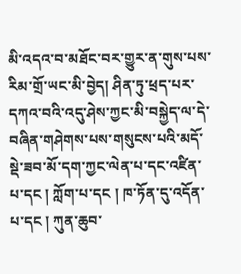མི་འདའ་བ་མཐོང་བར་གྱུར་ན་གུས་པས་རིམ་གྲོ་ཡང་མི་བྱེད། ཤིན་ཏུ་ཕྲད་པར་དཀའ་བའི་འདུ་ཤེས་ཀྱང་མི་བསྐྱེད་ལ་དེ་བཞིན་གཤེགས་པས་གསུངས་པའི་མདོ་སྡེ་ཟབ་མོ་དག་ཀྱང་ལེན་པ་དང་འཛིན་པ་དང ། ཀློག་པ་དང ། ཁ་ཏོན་དུ་འདོན་པ་དང ། ཀུན་ཆུབ་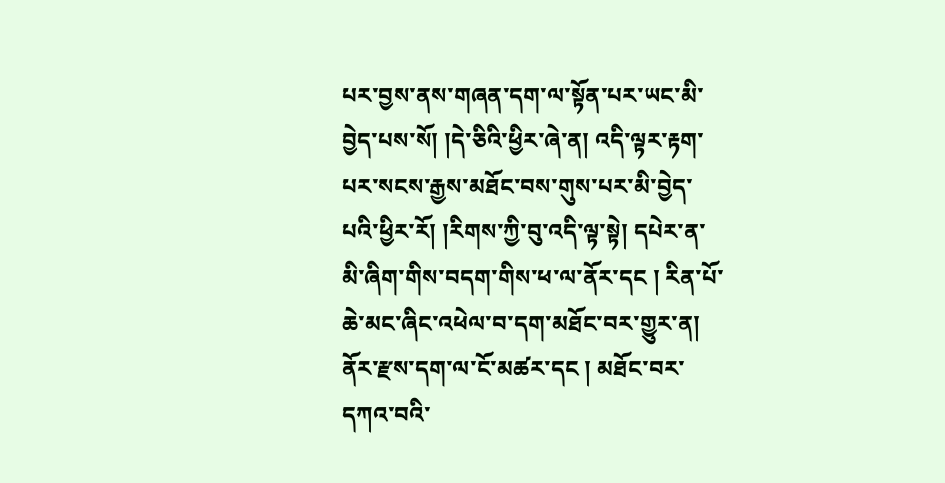པར་བྱས་ནས་གཞན་དག་ལ་སྟོན་པར་ཡང་མི་བྱེད་པས་སོ། །དེ་ཅིའི་ཕྱིར་ཞེ་ན། འདི་ལྟར་རྟག་པར་སངས་རྒྱས་མཐོང་བས་གུས་པར་མི་བྱེད་པའི་ཕྱིར་རོ། །རིགས་ཀྱི་བུ་འདི་ལྟ་སྟེ། དཔེར་ན་མི་ཞིག་གིས་བདག་གིས་ཕ་ལ་ནོར་དང ། རིན་པོ་ཆེ་མང་ཞིང་འཕེལ་བ་དག་མཐོང་བར་གྱུར་ན། ནོར་རྫས་དག་ལ་ངོ་མཚར་དང ། མཐོང་བར་དཀའ་བའི་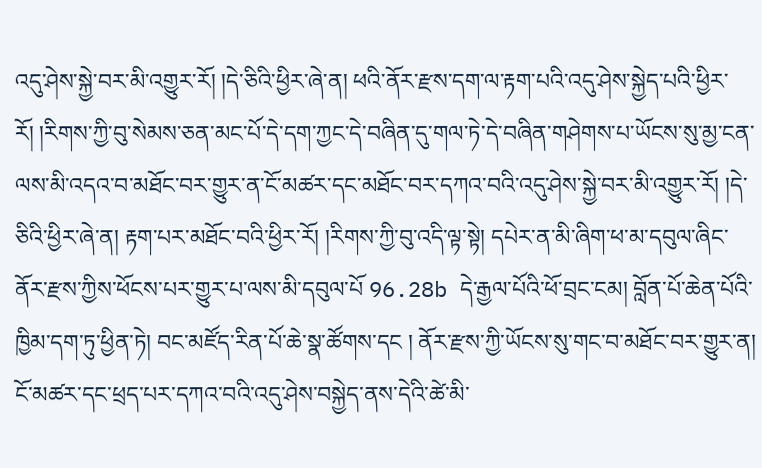འདུ་ཤེས་སྐྱེ་བར་མི་འགྱུར་རོ། །དེ་ཅིའི་ཕྱིར་ཞེ་ན། ཕའི་ནོར་རྫས་དག་ལ་རྟག་པའི་འདུ་ཤེས་སྐྱེད་པའི་ཕྱིར་རོ། །རིགས་ཀྱི་བུ་སེམས་ཅན་མང་པོ་དེ་དག་ཀྱང་དེ་བཞིན་དུ་གལ་ཏེ་དེ་བཞིན་གཤེགས་པ་ཡོངས་སུ་མྱ་ངན་ལས་མི་འདའ་བ་མཐོང་བར་གྱུར་ན་ངོ་མཚར་དང་མཐོང་བར་དཀའ་བའི་འདུ་ཤེས་སྐྱེ་བར་མི་འགྱུར་རོ། །དེ་ཅིའི་ཕྱིར་ཞེ་ན། རྟག་པར་མཐོང་བའི་ཕྱིར་རོ། །རིགས་ཀྱི་བུ་འདི་ལྟ་སྟེ། དཔེར་ན་མི་ཞིག་ཕ་མ་དབུལ་ཞིང་ནོར་རྫས་ཀྱིས་ཕོངས་པར་གྱུར་པ་ལས་མི་དབུལ་པོ 96.28b དེ་རྒྱལ་པོའི་ཕོ་བྲང་ངམ། བློན་པོ་ཆེན་པོའི་ཁྱིམ་དག་ཏུ་ཕྱིན་ཏེ། བང་མཛོད་རིན་པོ་ཆེ་སྣ་ཚོགས་དང ། ནོར་རྫས་ཀྱི་ཡོངས་སུ་གང་བ་མཐོང་བར་གྱུར་ན། ངོ་མཚར་དང་ཕྲད་པར་དཀའ་བའི་འདུ་ཤེས་བསྐྱེད་ནས་དེའི་ཚེ་མི་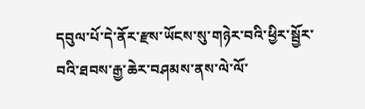དབུལ་པོ་དེ་ནོར་རྫས་ཡོངས་སུ་གཉེར་བའི་ཕྱིར་སྦྱོར་བའི་ཐབས་རྒྱ་ཆེར་བཤམས་ནས་ལེ་ལོ་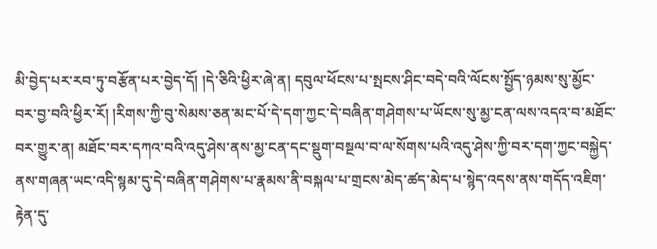མི་བྱེད་པར་རབ་ཏུ་བརྩོན་པར་བྱེད་དོ། །དེ་ཅིའི་ཕྱིར་ཞེ་ན། དབུལ་ཕོངས་པ་སྤངས་ཤིང་བདེ་བའི་ལོངས་སྤྱོད་ཉམས་སུ་མྱོང་བར་བྱ་བའི་ཕྱིར་རོ། །རིགས་ཀྱི་བུ་སེམས་ཅན་མང་པོ་དེ་དག་ཀྱང་དེ་བཞིན་གཤེགས་པ་ཡོངས་སུ་མྱ་ངན་ལས་འདའ་བ་མཐོང་བར་གྱུར་ན། མཐོང་བར་དཀའ་བའི་འདུ་ཤེས་ནས་མྱ་ངན་དང་སྡུག་བསྔལ་བ་ལ་སོགས་པའི་འདུ་ཤེས་ཀྱི་བར་དག་ཀྱང་བསྐྱེད་ནས་གཞན་ཡང་འདི་སྙམ་དུ་དེ་བཞིན་གཤེགས་པ་རྣམས་ནི་བསྐལ་པ་གྲངས་མེད་ཚད་མེད་པ་སྙེད་འདས་ནས་གདོད་འཇིག་རྟེན་དུ་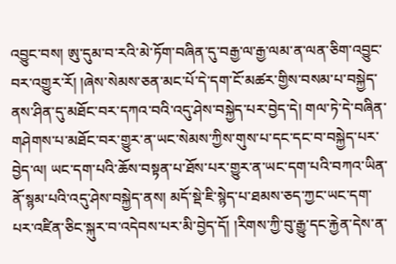འབྱུང་བས། ཨུ་དུམ་བ་རའི་མེ་ཏོག་བཞིན་དུ་བརྒྱ་ལ་རྒྱ་ལམ་ན་ལན་ཅིག་འབྱུང་བར་འགྱུར་རོ། །ཞེས་སེམས་ཅན་མང་པོ་དེ་དག་ངོ་མཚར་གྱིས་བསམ་པ་བསྐྱེད་ནས་ཤིན་དུ་མཐོང་བར་དཀའ་བའི་འདུ་ཤེས་བསྐྱེད་པར་བྱེད་དེ། གལ་ཏེ་དེ་བཞིན་གཤེགས་པ་མཐོང་བར་གྱུར་ན་ཡང་སེམས་ཀྱིས་གུས་པ་དང་དང་བ་བསྐྱེད་པར་བྱེད་ལ། ཡང་དག་པའི་ཆོས་བསྟན་པ་ཐོས་པར་གྱུར་ན་ཡང་དག་པའི་བཀའ་ཡིན་ནོ་སྙམ་པའི་འདུ་ཤེས་བསྐྱེད་ནས། མདོ་སྡེ་ཇི་སྙེད་པ་ཐམས་ཅད་ཀྱང་ཡང་དག་པར་འཛིན་ཅིང་སྐུར་བ་འདེབས་པར་མི་བྱེད་དོ། །རིགས་ཀྱི་བུ་རྒྱུ་དང་རྐྱེན་དེས་ན་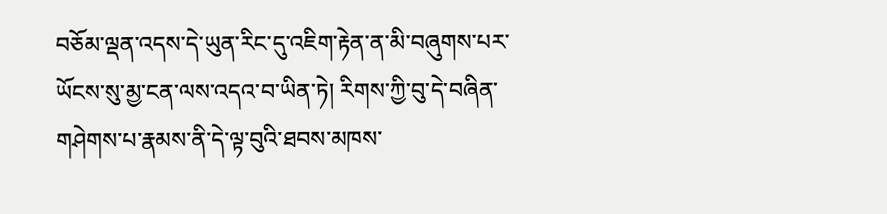བཅོམ་ལྡན་འདས་དེ་ཡུན་རིང་དུ་འཇིག་རྟེན་ན་མི་བཞུགས་པར་ཡོངས་སུ་མྱ་ངན་ལས་འདའ་བ་ཡིན་ཏེ། རིགས་ཀྱི་བུ་དེ་བཞིན་གཤེགས་པ་རྣམས་ནི་དེ་ལྟ་བུའི་ཐབས་མཁས་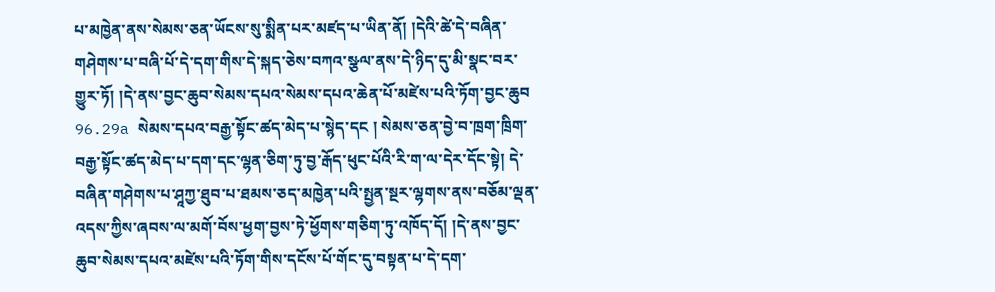པ་མཁྱེན་ནས་སེམས་ཅན་ཡོངས་སུ་སྨིན་པར་མཛད་པ་ཡིན་ནོ། །དེའི་ཚེ་དེ་བཞིན་གཤེགས་པ་བཞི་པོ་དེ་དག་གིས་དེ་སྐད་ཅེས་བཀའ་སྩལ་ནས་དེ་ཉིད་དུ་མི་སྣང་བར་གྱུར་ཏོ། །དེ་ནས་བྱང་ཆུབ་སེམས་དཔའ་སེམས་དཔའ་ཆེན་པོ་མཛེས་པའི་ཏོག་བྱང་ཆུབ 96.29a སེམས་དཔའ་བརྒྱ་སྟོང་ཚད་མེད་པ་སྙེད་དང ། སེམས་ཅན་བྱེ་བ་ཁྲག་ཁྲིག་བརྒྱ་སྟོང་ཚད་མེད་པ་དག་དང་ལྷན་ཅིག་ཏུ་བྱ་རྒོད་ཕུང་པོའི་རི་ག་ལ་དེར་དོང་སྟེ། དེ་བཞིན་གཤེགས་པ་ཤཱཀྱ་ཐུབ་པ་ཐམས་ཅད་མཁྱེན་པའི་སྤྱན་སྔར་ལྷགས་ནས་བཅོམ་ལྡན་འདས་ཀྱིས་ཞབས་ལ་མགོ་བོས་ཕྱག་བྱས་ཏེ་ཕྱོགས་གཅིག་ཏུ་འཁོད་དོ། །དེ་ནས་བྱང་ཆུབ་སེམས་དཔའ་མཛེས་པའི་ཏོག་གིས་དངོས་པོ་གོང་དུ་བསྟན་པ་དེ་དག་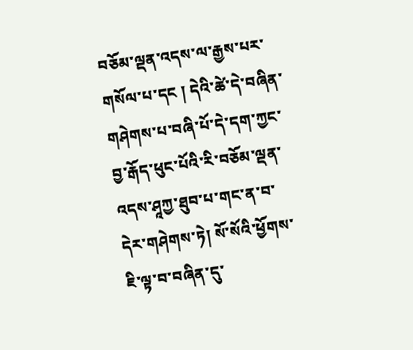བཅོམ་ལྡན་འདས་ལ་རྒྱས་པར་གསོལ་པ་དང ། དེའི་ཚེ་དེ་བཞིན་གཤེགས་པ་བཞི་པོ་དེ་དག་ཀྱང་བྱ་རྒོད་ཕུང་པོའི་རི་བཅོམ་ལྡན་འདས་ཤཱཀྱ་ཐུབ་པ་གང་ན་བ་དེར་གཤེགས་ཏེ། སོ་སོའི་ཕྱོགས་ཇི་ལྟ་བ་བཞིན་དུ་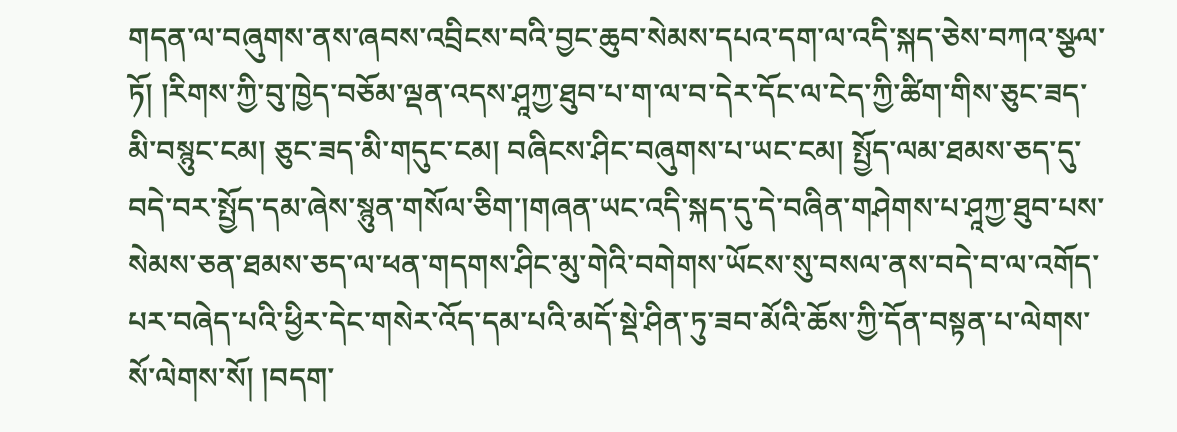གདན་ལ་བཞུགས་ནས་ཞབས་འབྲིངས་བའི་བྱང་ཆུབ་སེམས་དཔའ་དག་ལ་འདི་སྐད་ཅེས་བཀའ་སྩལ་ཏོ། །རིགས་ཀྱི་བུ་ཁྱེད་བཅོམ་ལྡན་འདས་ཤཱཀྱ་ཐུབ་པ་ག་ལ་བ་དེར་དོང་ལ་ངེད་ཀྱི་ཚིག་གིས་ཅུང་ཟད་མི་བསྙུང་ངམ། ཅུང་ཟད་མི་གདུང་ངམ། བཞིངས་ཤིང་བཞུགས་པ་ཡང་ངམ། སྤྱོད་ལམ་ཐམས་ཅད་དུ་བདེ་བར་སྤྱོད་དམ་ཞེས་སྙུན་གསོལ་ཅིག་།གཞན་ཡང་འདི་སྐད་དུ་དེ་བཞིན་གཤེགས་པ་ཤཱཀྱ་ཐུབ་པས་སེམས་ཅན་ཐམས་ཅད་ལ་ཕན་གདགས་ཤིང་མུ་གེའི་བགེགས་ཡོངས་སུ་བསལ་ནས་བདེ་བ་ལ་འགོད་པར་བཞེད་པའི་ཕྱིར་དེང་གསེར་འོད་དམ་པའི་མདོ་སྡེ་ཤིན་ཏུ་ཟབ་མོའི་ཆོས་ཀྱི་དོན་བསྟན་པ་ལེགས་སོ་ལེགས་སོ། །བདག་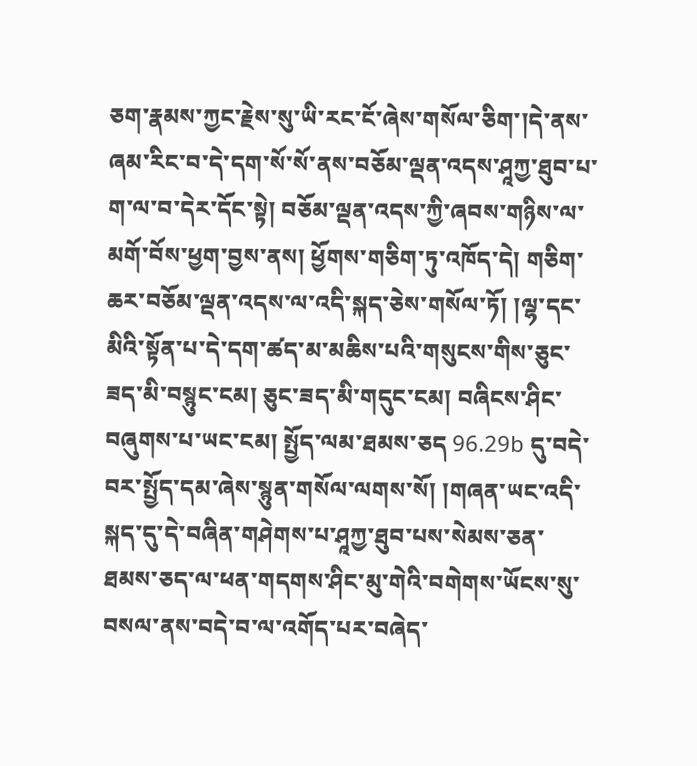ཅག་རྣམས་ཀྱང་རྗེས་སུ་ཡི་རང་ངོ་ཞེས་གསོལ་ཅིག་།དེ་ནས་ཞམ་རིང་བ་དེ་དག་སོ་སོ་ནས་བཅོམ་ལྡན་འདས་ཤཱཀྱ་ཐུབ་པ་ག་ལ་བ་དེར་དོང་སྟེ། བཅོམ་ལྡན་འདས་ཀྱི་ཞབས་གཉིས་ལ་མགོ་བོས་ཕྱག་བྱས་ནས། ཕྱོགས་གཅིག་ཏུ་འཁོད་དེ། གཅིག་ཆར་བཅོམ་ལྡན་འདས་ལ་འདི་སྐད་ཅེས་གསོལ་ཏོ། །ལྷ་དང་མིའི་སྟོན་པ་དེ་དག་ཚད་མ་མཆིས་པའི་གསུངས་གིས་ཅུང་ཟད་མི་བསྙུང་ངམ། ཅུང་ཟད་མི་གདུང་ངམ། བཞིངས་ཤིང་བཞུགས་པ་ཡང་ངམ། སྤྱོད་ལམ་ཐམས་ཅད 96.29b དུ་བདེ་བར་སྤྱོད་དམ་ཞེས་སྙུན་གསོལ་ལགས་སོ། །གཞན་ཡང་འདི་སྐད་དུ་དེ་བཞིན་གཤེགས་པ་ཤཱཀྱ་ཐུབ་པས་སེམས་ཅན་ཐམས་ཅད་ལ་ཕན་གདགས་ཤིང་མུ་གེའི་བགེགས་ཡོངས་སུ་བསལ་ནས་བདེ་བ་ལ་འགོད་པར་བཞེད་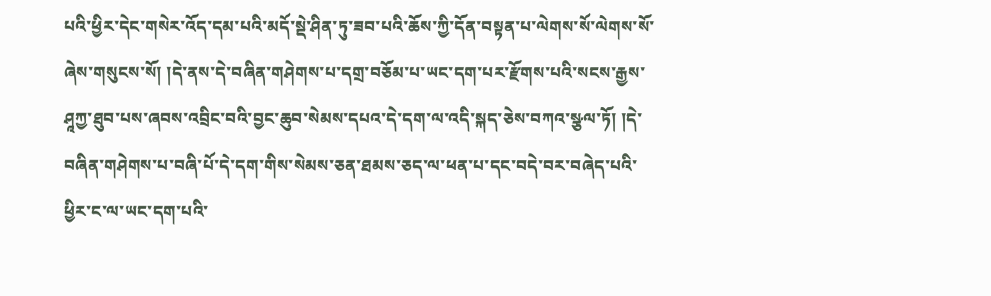པའི་ཕྱིར་དེང་གསེར་འོད་དམ་པའི་མདོ་སྡེ་ཤིན་ཏུ་ཟབ་པའི་ཆོས་ཀྱི་དོན་བསྟན་པ་ལེགས་སོ་ལེགས་སོ་ཞེས་གསུངས་སོ། །དེ་ནས་དེ་བཞིན་གཤེགས་པ་དགྲ་བཅོམ་པ་ཡང་དག་པར་རྫོགས་པའི་སངས་རྒྱས་ཤཱཀྱ་ཐུབ་པས་ཞབས་འབྲིང་བའི་བྱང་ཆུབ་སེམས་དཔའ་དེ་དག་ལ་འདི་སྐད་ཅེས་བཀའ་སྩལ་ཏོ། །དེ་བཞིན་གཤེགས་པ་བཞི་པོ་དེ་དག་གིས་སེམས་ཅན་ཐམས་ཅད་ལ་ཕན་པ་དང་བདེ་བར་བཞེད་པའི་ཕྱིར་ང་ལ་ཡང་དག་པའི་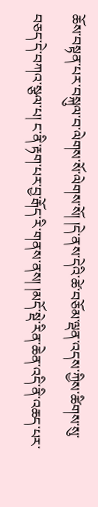ཆོས་བསྟན་པར་བསྐུལ་བ་ལེགས་སོ་ལེགས་སོ། །དེ་ནས་དེའི་ཚེ་བཅོམ་ལྡན་འདས་ཀྱིས་ཚིགས་སུ་བཅད་དེ་བཀའ་སྩལ་པ། ང་ནི་རྟག་པར་བྱ་རྒོད་རི་གནས་ནས། །མདོ་སྡེ་རིན་ཆེན་འདི་ནི་འཆད་པར་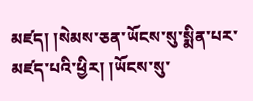མཛད། །སེམས་ཅན་ཡོངས་སུ་སྨིན་པར་མཛད་པའི་ཕྱིར། །ཡོངས་སུ་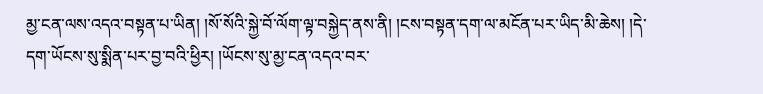མྱ་ངན་ལས་འདའ་བསྟན་པ་ཡིན། །སོ་སོའི་སྐྱེ་བོ་ལོག་ལྟ་བསྐྱེད་ནས་ནི། །ངས་བསྟན་དག་ལ་མངོན་པར་ཡིད་མི་ཆེས། །དེ་དག་ཡོངས་སུ་སྨིན་པར་བྱ་བའི་ཕྱིར། །ཡོངས་སུ་མྱ་ངན་འདའ་བར་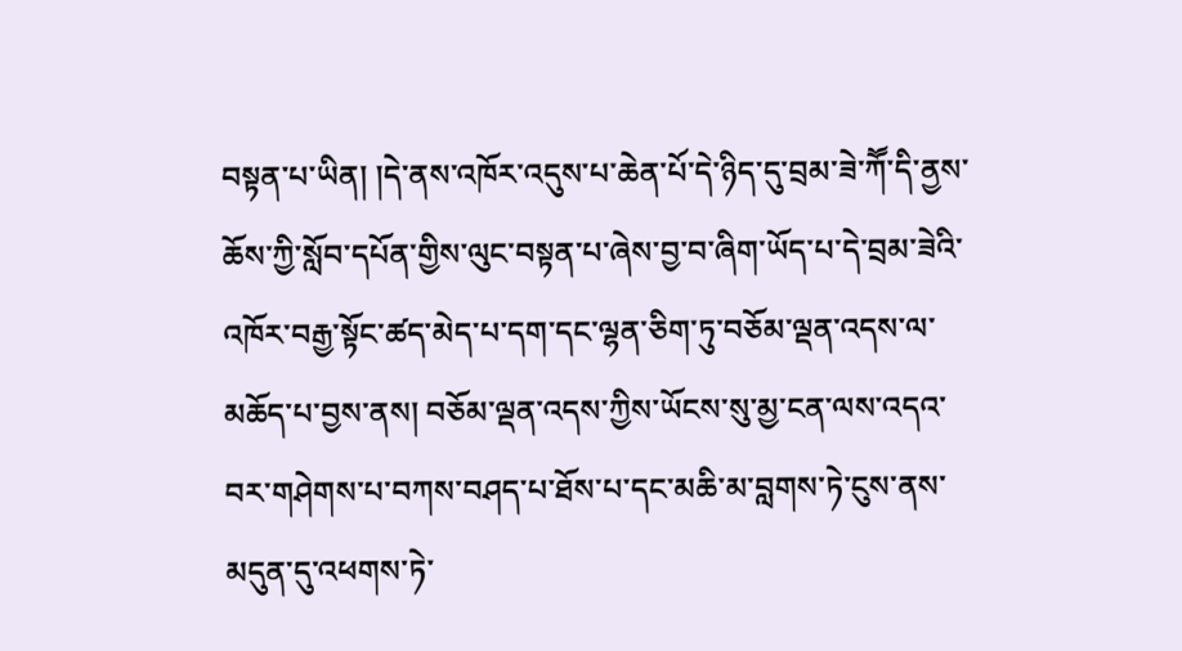བསྟན་པ་ཡིན། །དེ་ནས་འཁོར་འདུས་པ་ཆེན་པོ་དེ་ཉིད་དུ་བྲམ་ཟེ་ཀཽ་དི་ནྱས་ཆོས་ཀྱི་སློབ་དཔོན་གྱིས་ལུང་བསྟན་པ་ཞེས་བྱ་བ་ཞིག་ཡོད་པ་དེ་བྲམ་ཟེའི་འཁོར་བརྒྱ་སྟོང་ཚད་མེད་པ་དག་དང་ལྷན་ཅིག་ཏུ་བཅོམ་ལྡན་འདས་ལ་མཆོད་པ་བྱས་ནས། བཅོམ་ལྡན་འདས་ཀྱིས་ཡོངས་སུ་མྱ་ངན་ལས་འདའ་བར་གཤེགས་པ་བཀས་བཤད་པ་ཐོས་པ་དང་མཆི་མ་བླགས་ཏེ་ངུས་ནས་མདུན་དུ་འཕགས་ཏེ་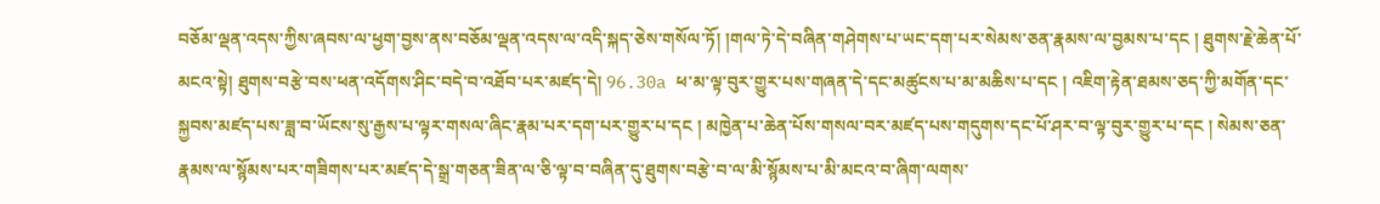བཅོམ་ལྡན་འདས་ཀྱིས་ཞབས་ལ་ཕྱག་བྱས་ནས་བཅོམ་ལྡན་འདས་ལ་འདི་སྐད་ཅེས་གསོལ་ཏོ། །གལ་ཏེ་དེ་བཞིན་གཤེགས་པ་ཡང་དག་པར་སེམས་ཅན་རྣམས་ལ་བྱམས་པ་དང ། ཐུགས་རྗེ་ཆེན་པོ་མངའ་སྟེ། ཐུགས་བརྩེ་བས་ཕན་འདོགས་ཤིང་བདེ་བ་འཐོབ་པར་མཛད་དེ། 96.30a ཕ་མ་ལྟ་བུར་གྱུར་པས་གཞན་དེ་དང་མཚུངས་པ་མ་མཆིས་པ་དང ། འཇིག་རྟེན་ཐམས་ཅད་ཀྱི་མགོན་དང་སྐྱབས་མཛད་པས་ཟླ་བ་ཡོངས་སུ་རྒྱས་པ་ལྟར་གསལ་ཞིང་རྣམ་པར་དག་པར་གྱུར་པ་དང ། མཁྱེན་པ་ཆེན་པོས་གསལ་བར་མཛད་པས་གདུགས་དང་པོ་ཤར་བ་ལྟ་བུར་གྱུར་པ་དང ། སེམས་ཅན་རྣམས་ལ་སྙོམས་པར་གཟིགས་པར་མཛད་དེ་སྒྲ་གཅན་ཟིན་ལ་ཅི་ལྟ་བ་བཞིན་དུ་ཐུགས་བརྩེ་བ་ལ་མི་སྙོམས་པ་མི་མངའ་བ་ཞིག་ལགས་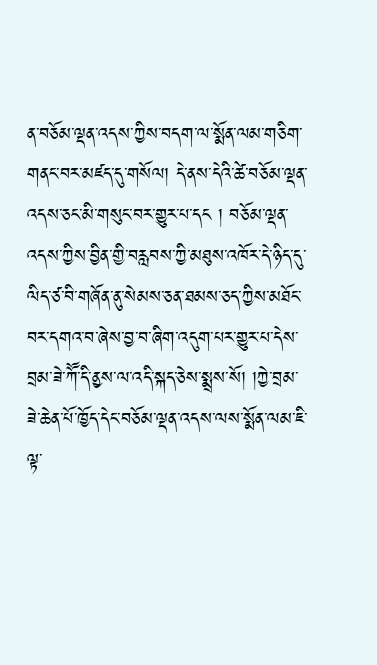ན་བཅོམ་ལྡན་འདས་ཀྱིས་བདག་ལ་སྨོན་ལམ་གཅིག་གནང་བར་མཛད་དུ་གསོལ། དེ་ནས་དེའི་ཚེ་བཅོམ་ལྡན་འདས་ཅང་མི་གསུང་བར་གྱུར་པ་དང ། བཅོམ་ལྡན་འདས་ཀྱིས་བྱིན་གྱི་བརླབས་ཀྱི་མཐུས་འཁོར་དེ་ཉིད་དུ་ལིད་ཙ་བི་གཞོན་ནུ་སེམས་ཅན་ཐམས་ཅད་ཀྱིས་མཐོང་བར་དགའ་བ་ཞེས་བྱ་བ་ཞིག་འདུག་པར་གྱུར་པ་དེས་བྲམ་ཟེ་ཀཽ་དི་ནྱས་ལ་འདི་སྐད་ཅེས་སྨྲས་སོ། །ཀྱེ་བྲམ་ཟེ་ཆེན་པོ་ཁྱོད་དེང་བཅོམ་ལྡན་འདས་ལས་སྨོན་ལམ་ཇི་ལྟ་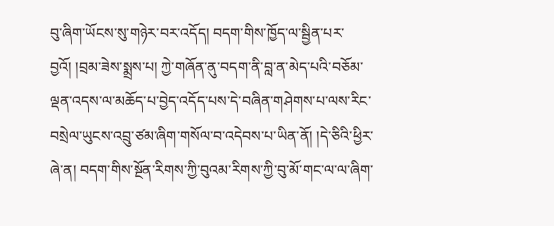བུ་ཞིག་ཡོངས་སུ་གཉེར་བར་འདོད། བདག་གིས་ཁྱོད་ལ་སྦྱིན་པར་བྱའོ། །བྲམ་ཟེས་སྨྲས་པ། ཀྱེ་གཞོན་ནུ་བདག་ནི་བླ་ན་མེད་པའི་བཅོམ་ལྡན་འདས་ལ་མཆོད་པ་བྱེད་འདོད་པས་དེ་བཞིན་གཤེགས་པ་ལས་རིང་བསྲེལ་ཡུངས་འབྲུ་ཙམ་ཞིག་གསོལ་བ་འདེབས་པ་ཡིན་ནོ། །དེ་ཅིའི་ཕྱིར་ཞེ་ན། བདག་གིས་སྔོན་རིགས་ཀྱི་བུའམ་རིགས་ཀྱི་བུ་མོ་གང་ལ་ལ་ཞིག་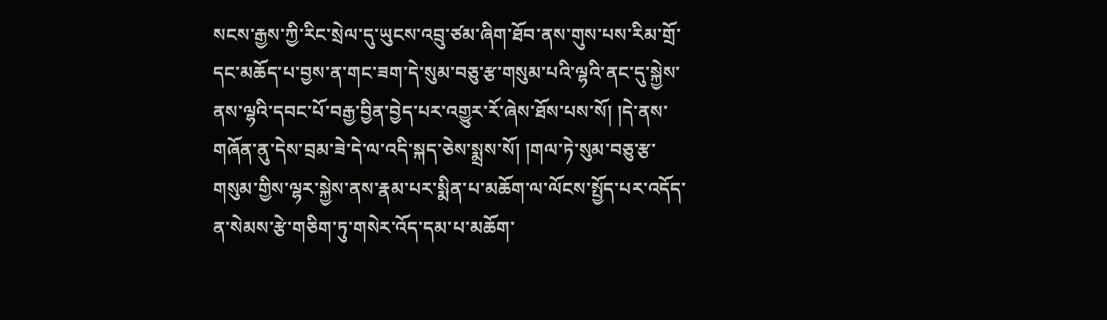སངས་རྒྱས་ཀྱི་རིང་སྲེལ་དུ་ཡུངས་འབྲུ་ཙམ་ཞིག་ཐོབ་ནས་གུས་པས་རིམ་གྲོ་དང་མཆོད་པ་བྱས་ན་གང་ཟག་དེ་སུམ་བཅུ་རྩ་གསུམ་པའི་ལྷའི་ནང་དུ་སྐྱེས་ནས་ལྷའི་དབང་པོ་བརྒྱ་བྱིན་བྱེད་པར་འགྱུར་རོ་ཞེས་ཐོས་པས་སོ། །དེ་ནས་གཞོན་ནུ་དེས་བྲམ་ཟེ་དེ་ལ་འདི་སྐད་ཅེས་སྨྲས་སོ། །གལ་ཏེ་སུམ་བཅུ་རྩ་གསུམ་གྱིས་ལྷར་སྐྱེས་ནས་རྣམ་པར་སྨིན་པ་མཆོག་ལ་ལོངས་སྤྱོད་པར་འདོད་ན་སེམས་རྩེ་གཅིག་ཏུ་གསེར་འོད་དམ་པ་མཆོག་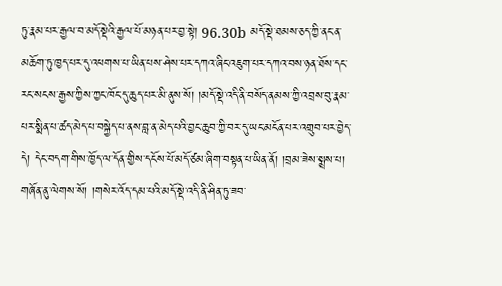ཏུ་རྣམ་པར་རྒྱལ་བ་མདོ་སྡེའི་རྒྱལ་པོ་མཉན་པར་བྱ་སྟེ། 96.30b མདོ་སྡེ་ཐམས་ཅད་ཀྱི་ནང་ན་མཆོག་ཏུ་ཁྱད་པར་དུ་འཕགས་པ་ཡིན་པས་ཤེས་པར་དཀའ་ཞིང་འཇུག་པར་དཀའ་བས་ཉན་ཐོས་དང་རང་སངས་རྒྱས་ཀྱིས་ཀྱང་ཁོང་དུ་ཆུད་པར་མི་ནུས་སོ། །མདོ་སྡེ་འདི་ནི་བསོད་ནམས་ཀྱི་འབྲས་བུ་རྣམ་པར་སྨིན་པ་ཚད་མེད་པ་བསྐྱེད་པ་ནས་བླ་ན་མེད་པའི་བྱང་ཆུབ་ཀྱི་བར་དུ་ཡང་མངོན་པར་འགྲུབ་པར་བྱེད་དེ། དེང་བདག་གིས་ཁྱོད་ལ་དོན་གྱིས་དངོས་པོ་མདོ་ཙམ་ཞིག་བསྟན་པ་ཡིན་ནོ། །བྲམ་ཟེས་སྨྲས་པ། གཞོན་ནུ་ལེགས་སོ། །གསེར་འོད་དམ་པའི་མདོ་སྡེ་འདི་ནི་ཤིན་ཏུ་ཟབ་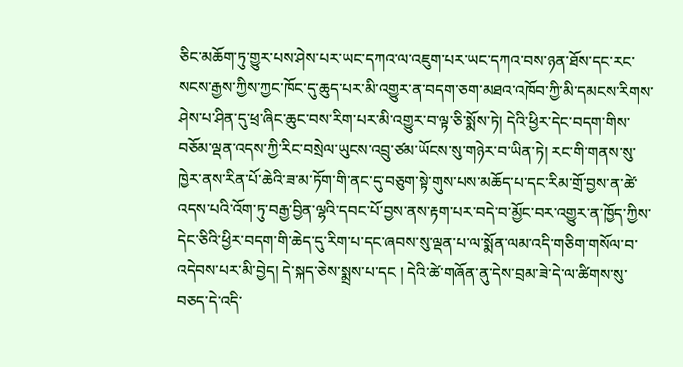ཅིང་མཆོག་ཏུ་གྱུར་པས་ཤེས་པར་ཡང་དཀའ་ལ་འཇུག་པར་ཡང་དཀའ་བས་ཉན་ཐོས་དང་རང་སངས་རྒྱས་ཀྱིས་ཀྱང་ཁོང་དུ་ཆུད་པར་མི་འགྱུར་ན་བདག་ཅག་མཐའ་འཁོབ་ཀྱི་མི་དམངས་རིགས་ཤེས་པ་ཤིན་དུ་ཕྲ་ཞིང་ཆུང་བས་རིག་པར་མི་འགྱུར་བ་ལྟ་ཅི་སྨོས་ཏེ། དེའི་ཕྱིར་དེང་བདག་གིས་བཅོམ་ལྡན་འདས་ཀྱི་རིང་བསྲེལ་ཡུངས་འབྲུ་ཙམ་ཡོངས་སུ་གཉེར་བ་ཡིན་ཏེ། རང་གི་གནས་སུ་ཁྱེར་ནས་རིན་པོ་ཆེའི་ཟ་མ་ཏོག་གི་ནང་དུ་བཅུག་སྟེ་གུས་པས་མཆོད་པ་དང་རིམ་གྲོ་བྱས་ན་ཚེ་འདས་པའི་འོག་ཏུ་བརྒྱ་བྱིན་ལྷའི་དབང་པོ་བྱས་ནས་རྟག་པར་བདེ་བ་མྱོང་བར་འགྱུར་ན་ཁྱོད་ཀྱིས་དེང་ཅིའི་ཕྱིར་བདག་གི་ཆེད་དུ་རིག་པ་དང་ཞབས་སུ་ལྡན་པ་ལ་སྨོན་ལམ་འདི་གཅིག་གསོལ་བ་འདེབས་པར་མི་བྱེད། དེ་སྐད་ཅེས་སྨྲས་པ་དང ། དེའི་ཚེ་གཞོན་ནུ་དེས་བྲམ་ཟེ་དེ་ལ་ཚིགས་སུ་བཅད་དེ་འདི་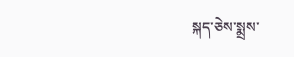སྐད་ཅེས་སྨྲས་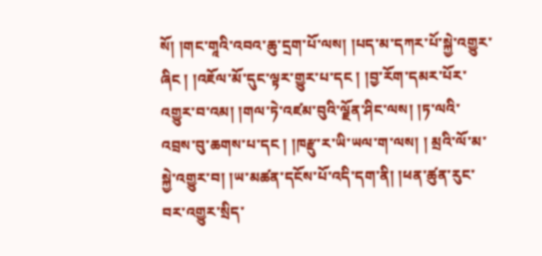སོ། །གང་གཱའི་འབའ་ཆུ་དྲག་པོ་ལས། །པད་མ་དཀར་པོ་སྐྱེ་འགྱུར་ཞིང ། །འཇོལ་མོ་དུང་ལྟར་གྱུར་པ་དང ། །བྱ་རོག་དམར་པོར་འགྱུར་བ་འམ། །གལ་ཏེ་འཛམ་བུའི་ལྗོན་ཤིང་ལས། །ཏ་ལའི་འབྲས་བུ་ཆགས་པ་དང ། །ཁརྫུ་ར་ཡི་ཡལ་ག་ལས། ། མྲའི་ལོ་མ་སྐྱེ་འགྱུར་བ། །ཡ་མཚན་དངོས་པོ་འདི་དག་ནི། །ཕན་ཚུན་རུང་བར་འགྱུར་སྲིད་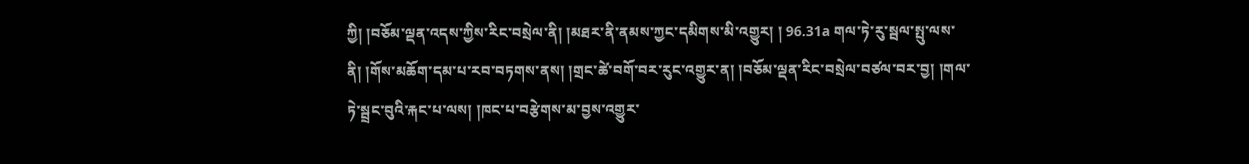ཀྱི། །བཅོམ་ལྡན་འདས་ཀྱིས་རིང་བསྲེལ་ནི། །མཐར་ནི་ནམས་ཀྱང་དམིགས་མི་འགྱུར། ། 96.31a གལ་ཏེ་རུ་སྦལ་སྤུ་ལས་ནི། །གོས་མཆོག་དམ་པ་རབ་བཏགས་ནས། །གྲང་ཚེ་བགོ་བར་རུང་འགྱུར་ན། །བཅོམ་ལྡན་རིང་བསྲེལ་བཙལ་བར་བྱ། །གལ་ཏེ་སྦྲང་བུའི་རྐང་པ་ལས། །ཁང་པ་བརྩེགས་མ་བྱས་འགྱུར་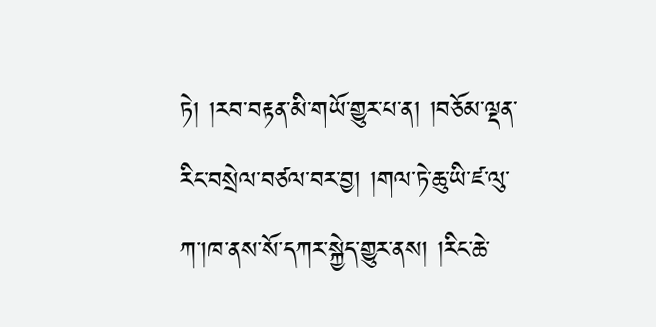ཏེ། །རབ་བརྟན་མི་གཡོ་གྱུར་པ་ན། །བཅོམ་ལྡན་རིང་བསྲེལ་བཙལ་བར་བྱ། །གལ་ཏེ་ཆུ་ཡི་ཛ་ལུ་ཀ་།ཁ་ནས་སོ་དཀར་སྐྱེད་གྱུར་ནས། །རིང་ཆེ་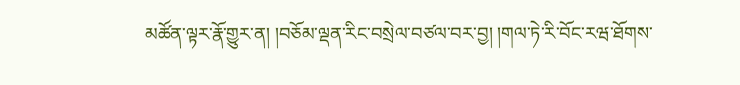མཚོན་ལྟར་རྣོ་གྱུར་ན། །བཅོམ་ལྡན་རིང་བསྲེལ་བཙལ་བར་བྱ། །གལ་ཏེ་རི་བོང་རཝ་ཐོགས་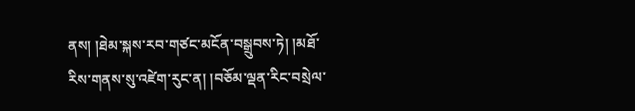ནས། །ཐེམ་སྐས་རབ་གཙང་མངོན་བསྒྲུབས་ཏེ། །མཐོ་རིས་གནས་སུ་འཛེག་རུང་ན། །བཅོམ་ལྡན་རིང་བསྲེལ་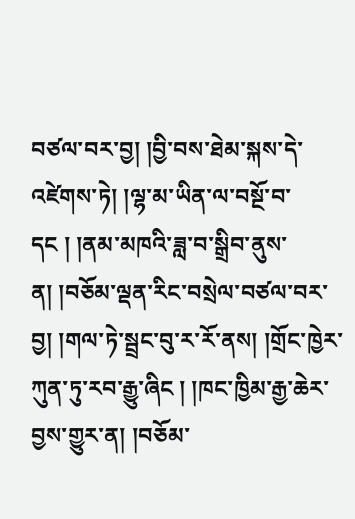བཙལ་བར་བྱ། །བྱི་བས་ཐེམ་སྐས་དེ་འཛེགས་ཏེ། །ལྷ་མ་ཡིན་ལ་བསྔོ་བ་དང ། །ནམ་མཁའི་ཟླ་བ་སྒྲིབ་ནུས་ན། །བཅོམ་ལྡན་རིང་བསྲེལ་བཙལ་བར་བྱ། །གལ་ཏེ་སྦྲང་བུ་ར་རོ་ནས། །གྲོང་ཁྱེར་ཀུན་ཏུ་རབ་རྒྱུ་ཞིང ། །ཁང་ཁྱིམ་རྒྱ་ཆེར་བྱས་གྱུར་ན། །བཅོམ་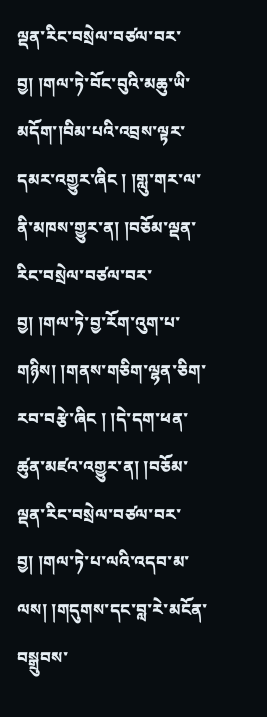ལྡན་རིང་བསྲེལ་བཙལ་བར་བྱ། །གལ་ཏེ་བོང་བུའི་མཆུ་ཡི་མདོག་།བིམ་པའི་འབྲས་ལྟར་དམར་འགྱུར་ཞིང ། །གླུ་གར་ལ་ནི་མཁས་གྱུར་ན། །བཅོམ་ལྡན་རིང་བསྲེལ་བཙལ་བར་བྱ། །གལ་ཏེ་བྱ་རོག་འུག་པ་གཉིས། །གནས་གཅིག་ལྷན་ཅིག་རབ་བརྩེ་ཞིང ། །དེ་དག་ཕན་ཚུན་མཛའ་འགྱུར་ན། །བཅོམ་ལྡན་རིང་བསྲེལ་བཙལ་བར་བྱ། །གལ་ཏེ་པ་ལའི་འདབ་མ་ལས། །གདུགས་དང་བླ་རེ་མངོན་བསྒྲུབས་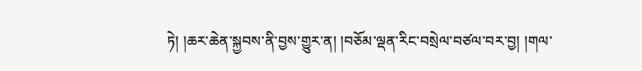ཏེ། །ཆར་ཆེན་སྐྱབས་ནི་བྱས་གྱུར་ན། །བཅོམ་ལྡན་རིང་བསྲེལ་བཙལ་བར་བྱ། །གལ་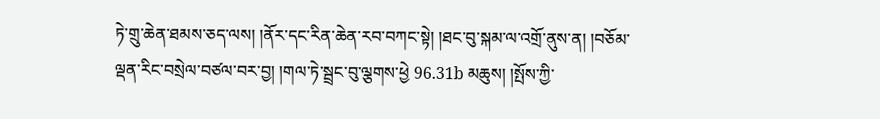ཏེ་གྲུ་ཆེན་ཐམས་ཅད་ལས། །ནོར་དང་རིན་ཆེན་རབ་བཀང་སྟེ། །ཐང་བུ་སྐམ་ལ་འགྲོ་ནུས་ན། །བཅོམ་ལྡན་རིང་བསྲེལ་བཙལ་བར་བྱ། །གལ་ཏེ་སྦྲང་བུ་ལྕགས་ཕྱེ 96.31b མཆུས། །སྤོས་ཀྱི་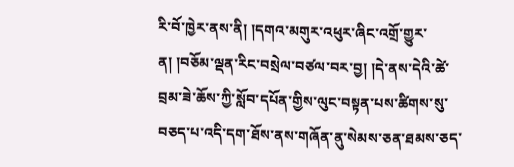རི་བོ་ཁྱེར་ནས་ནི། །དགའ་མགུར་འཕུར་ཞིང་འགྲོ་གྱུར་ན། །བཅོམ་ལྡན་རིང་བསྲེལ་བཙལ་བར་བྱ། །དེ་ནས་དེའི་ཚེ་བྲམ་ཟེ་ཆོས་ཀྱི་སློབ་དཔོན་གྱིས་ལུང་བསྟན་པས་ཚིགས་སུ་བཅད་པ་འདི་དག་ཐོས་ནས་གཞོན་ནུ་སེམས་ཅན་ཐམས་ཅད་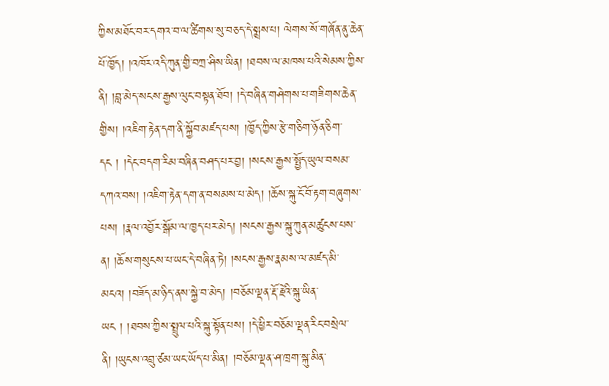ཀྱིས་མཐོང་བར་དགའ་བ་ལ་ཚིགས་སུ་བཅད་དེ་སྨྲས་པ། ལེགས་སོ་གཞོན་ནུ་ཆེན་པོ་ཁྱོད། །འཁོར་འདི་ཀུན་གྱི་བཀྲ་ཤིས་ཡིན། །ཐབས་ལ་མཁས་པའི་སེམས་ཀྱིས་ནི། །བླ་མེད་སངས་རྒྱས་ལུང་བསྟན་ཐོབ། །དེ་བཞིན་གཤེགས་པ་གཟིགས་ཆེན་གྱིས། །འཇིག་རྟེན་དག་ནི་སྐྱོབ་མཛད་པས། །ཁྱོད་ཀྱིས་རྩེ་གཅིག་ཉོན་ཅིག་དང ། །དེང་བདག་རིམ་བཞིན་བཤད་པར་བྱ། །སངས་རྒྱས་སྤྱོད་ཡུལ་བསམ་དཀའ་བས། །འཇིག་རྟེན་དག་ན་བསམས་པ་མེད། །ཆོས་སྐུ་ངོ་བོ་རྟག་བཞུགས་པས། །རྣལ་འབྱོར་སྒོམ་ལ་ཁྱད་པར་མེད། །སངས་རྒྱས་སྐུ་ཀུན་མཚུངས་པས་ན། །ཆོས་གསུངས་པ་ཡང་དེ་བཞིན་ཏེ། །སངས་རྒྱས་རྣམས་ལ་མཛད་མི་མངའ། །བཟོད་མ་ཉིད་ནས་སྐྱེ་བ་མེད། །བཅོམ་ལྡན་རྡོ་རྗེའི་སྐུ་ཡིན་ཡང ། །ཐབས་ཀྱིས་སྤྲུལ་པའི་སྐུ་སྟོན་པས། །དེ་ཕྱིར་བཅོམ་ལྡན་རིང་བསྲེལ་ནི། །ཡུངས་འབྲུ་ཙམ་ཡང་ཡོད་པ་མིན། །བཅོམ་ལྡན་ཤ་ཁྲག་སྐུ་མིན་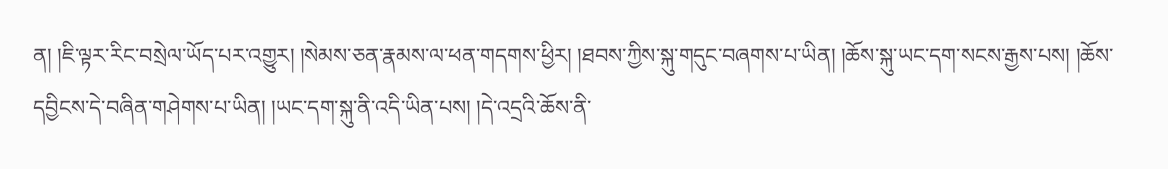ན། །ཇི་ལྟར་རིང་བསྲེལ་ཡོད་པར་འགྱུར། །སེམས་ཅན་རྣམས་ལ་ཕན་གདགས་ཕྱིར། །ཐབས་ཀྱིས་སྐུ་གདུང་བཞགས་པ་ཡིན། །ཆོས་སྐུ་ཡང་དག་སངས་རྒྱས་པས། །ཆོས་དབྱིངས་དེ་བཞིན་གཤེགས་པ་ཡིན། །ཡང་དག་སྐུ་ནི་འདི་ཡིན་པས། །དེ་འདྲའི་ཆོས་ནི་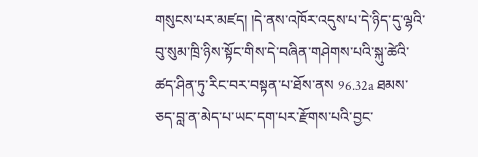གསུངས་པར་མཛད། །དེ་ནས་འཁོར་འདུས་པ་དེ་ཉིད་དུ་ལྷའི་བུ་སུམ་ཁྲི་ཉིས་སྟོང་གིས་དེ་བཞིན་གཤེགས་པའི་སྐུ་ཚེའི་ཚད་ཤིན་ཏུ་རིང་བར་བསྟན་པ་ཐོས་ནས 96.32a ཐམས་ཅད་བླ་ན་མེད་པ་ཡང་དག་པར་རྫོགས་པའི་བྱང་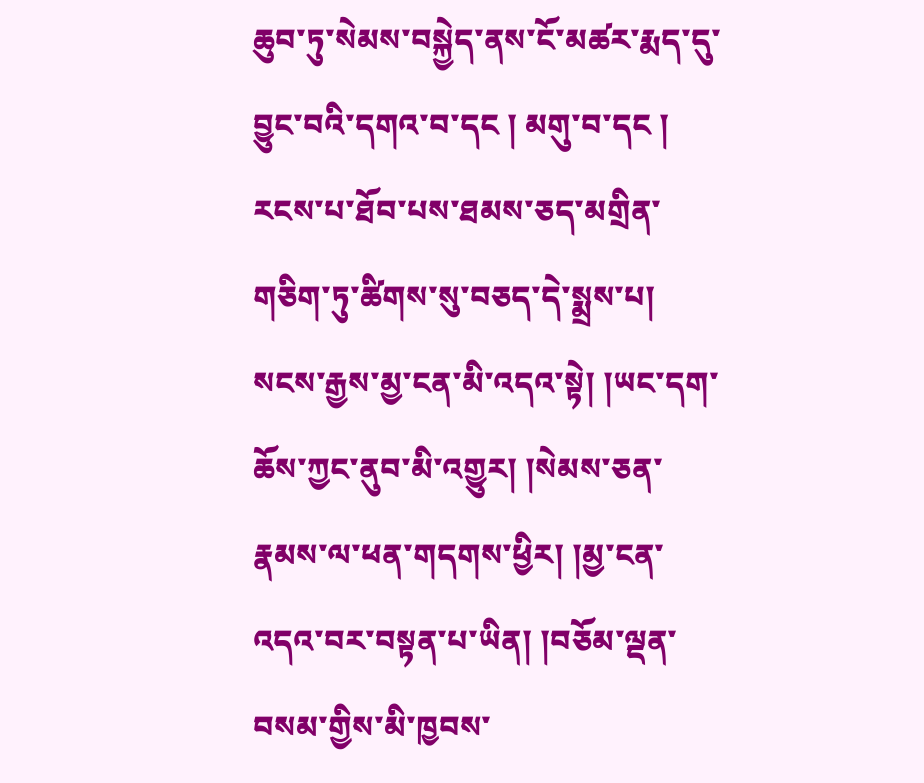ཆུབ་ཏུ་སེམས་བསྐྱེད་ནས་ངོ་མཚར་རྨད་དུ་བྱུང་བའི་དགའ་བ་དང ། མགུ་བ་དང ། རངས་པ་ཐོབ་པས་ཐམས་ཅད་མགྲིན་གཅིག་ཏུ་ཚིགས་སུ་བཅད་དེ་སྨྲས་པ། སངས་རྒྱས་མྱ་ངན་མི་འདའ་སྟེ། །ཡང་དག་ཆོས་ཀྱང་ནུབ་མི་འགྱུར། །སེམས་ཅན་རྣམས་ལ་ཕན་གདགས་ཕྱིར། །མྱ་ངན་འདའ་བར་བསྟན་པ་ཡིན། །བཅོམ་ལྡན་བསམ་གྱིས་མི་ཁྱབས་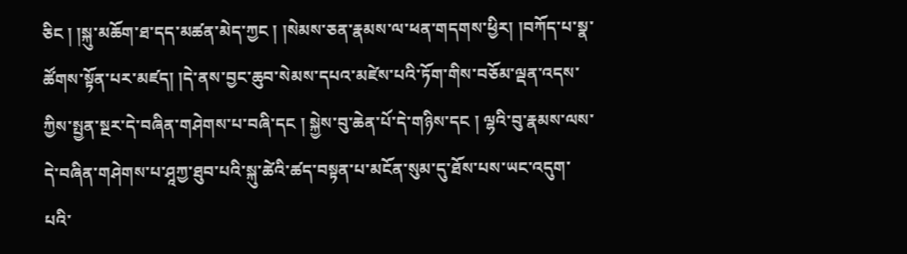ཅིང ། །སྐུ་མཆོག་ཐ་དད་མཚན་མེད་ཀྱང ། །སེམས་ཅན་རྣམས་ལ་ཕན་གདགས་ཕྱིར། །བཀོད་པ་སྣ་ཚོགས་སྟོན་པར་མཛད། །དེ་ནས་བྱང་ཆུབ་སེམས་དཔའ་མཛེས་པའི་ཏོག་གིས་བཅོམ་ལྡན་འདས་ཀྱིས་སྤྱན་སྔར་དེ་བཞིན་གཤེགས་པ་བཞི་དང ། སྐྱེས་བུ་ཆེན་པོ་དེ་གཉིས་དང ། ལྷའི་བུ་རྣམས་ལས་དེ་བཞིན་གཤེགས་པ་ཤཱཀྱ་ཐུབ་པའི་སྐུ་ཚེའི་ཚད་བསྟན་པ་མངོན་སུམ་དུ་ཐོས་པས་ཡང་འདུག་པའི་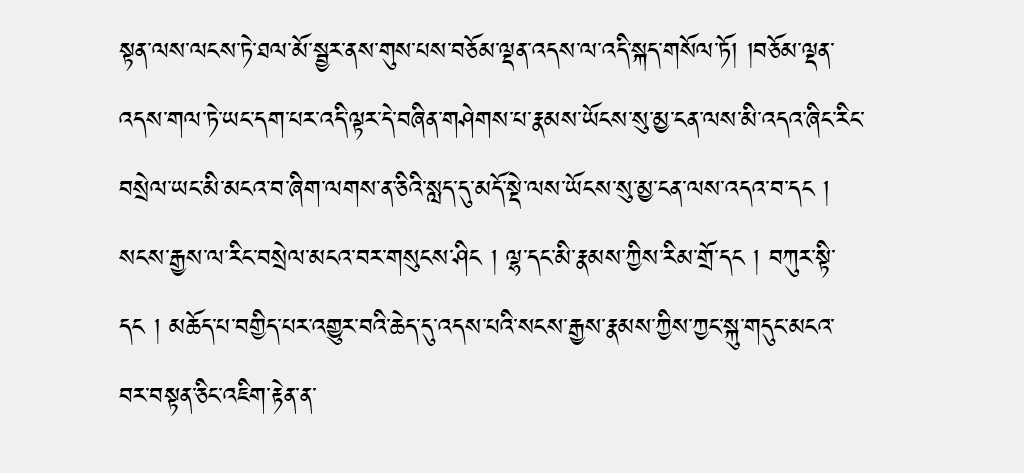སྟན་ལས་ལངས་ཏེ་ཐལ་མོ་སྦྱར་ནས་གུས་པས་བཅོམ་ལྡན་འདས་ལ་འདི་སྐད་གསོལ་ཏོ། །བཅོམ་ལྡན་འདས་གལ་ཏེ་ཡང་དག་པར་འདི་ལྟར་དེ་བཞིན་གཤེགས་པ་རྣམས་ཡོངས་སུ་མྱ་ངན་ལས་མི་འདའ་ཞིང་རིང་བསྲེལ་ཡང་མི་མངའ་བ་ཞིག་ལགས་ན་ཅིའི་སླད་དུ་མདོ་སྡེ་ལས་ཡོངས་སུ་མྱ་ངན་ལས་འདའ་བ་དང ། སངས་རྒྱས་ལ་རིང་བསྲེལ་མངའ་བར་གསུངས་ཤིང ། ལྷ་དང་མི་རྣམས་ཀྱིས་རིམ་གྲོ་དང ། བཀུར་སྟི་དང ། མཆོད་པ་བགྱིད་པར་འགྱུར་བའི་ཆེད་དུ་འདས་པའི་སངས་རྒྱས་རྣམས་ཀྱིས་ཀྱང་སྐུ་གདུང་མངའ་བར་བསྟན་ཅིང་འཇིག་རྟེན་ན་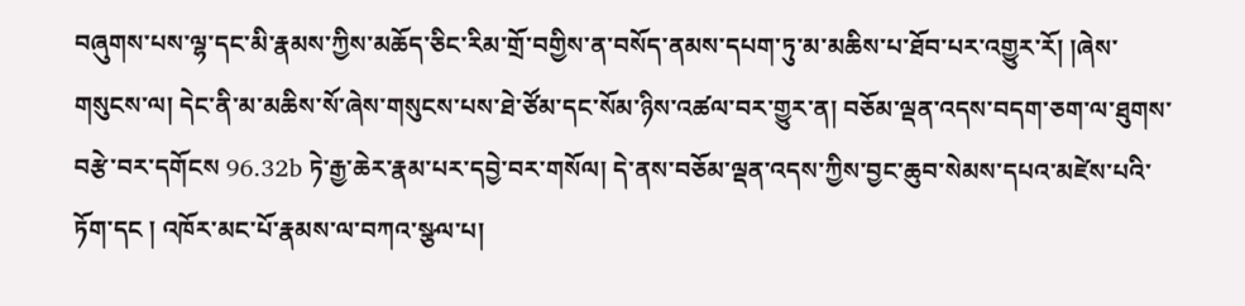བཞུགས་པས་ལྷ་དང་མི་རྣམས་ཀྱིས་མཆོད་ཅིང་རིམ་གྲོ་བགྱིས་ན་བསོད་ནམས་དཔག་ཏུ་མ་མཆིས་པ་ཐོབ་པར་འགྱུར་རོ། །ཞེས་གསུངས་ལ། དེང་ནི་མ་མཆིས་སོ་ཞེས་གསུངས་པས་ཐེ་ཙོམ་དང་སོམ་ཉིས་འཚལ་བར་གྱུར་ན། བཅོམ་ལྡན་འདས་བདག་ཅག་ལ་ཐུགས་བརྩེ་བར་དགོངས 96.32b ཏེ་རྒྱ་ཆེར་རྣམ་པར་དབྱེ་བར་གསོལ། དེ་ནས་བཅོམ་ལྡན་འདས་ཀྱིས་བྱང་ཆུབ་སེམས་དཔའ་མཛེས་པའི་ཏོག་དང ། འཁོར་མང་པོ་རྣམས་ལ་བཀའ་སྩལ་པ།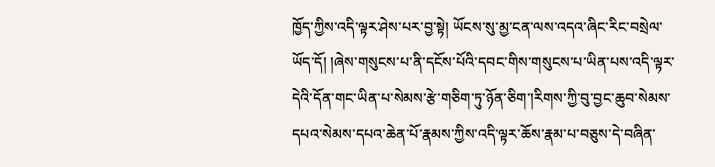ཁྱོད་ཀྱིས་འདི་ལྟར་ཤེས་པར་བྱ་སྟེ། ཡོངས་སུ་མྱ་ངན་ལས་འདའ་ཞིང་རིང་བསྲེལ་ཡོད་དོ། །ཞེས་གསུངས་པ་ནི་དངོས་པོའི་དབང་གིས་གསུངས་པ་ཡིན་པས་འདི་ལྟར་དེའི་དོན་གང་ཡིན་པ་སེམས་རྩེ་གཅིག་ཏུ་ཉོན་ཅིག་།རིགས་ཀྱི་བུ་བྱང་ཆུབ་སེམས་དཔའ་སེམས་དཔའ་ཆེན་པོ་རྣམས་ཀྱིས་འདི་ལྟར་ཆོས་རྣམ་པ་བཅུས་དེ་བཞིན་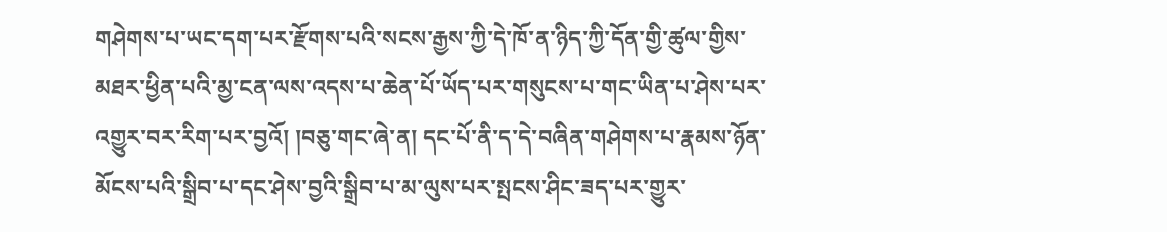གཤེགས་པ་ཡང་དག་པར་རྫོགས་པའི་སངས་རྒྱས་ཀྱི་དེ་ཁོ་ན་ཉིད་ཀྱི་དོན་གྱི་ཚུལ་གྱིས་མཐར་ཕྱིན་པའི་མྱ་ངན་ལས་འདས་པ་ཆེན་པོ་ཡོད་པར་གསུངས་པ་གང་ཡིན་པ་ཤེས་པར་འགྱུར་བར་རིག་པར་བྱའོ། །བཅུ་གང་ཞེ་ན། དང་པོ་ནི་ད་དེ་བཞིན་གཤེགས་པ་རྣམས་ཉོན་མོངས་པའི་སྒྲིབ་པ་དང་ཤེས་བྱའི་སྒྲིབ་པ་མ་ལུས་པར་སྤངས་ཤིང་ཟད་པར་གྱུར་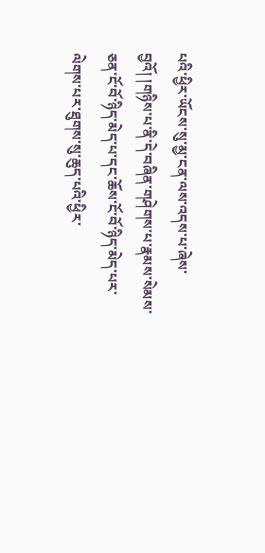པའི་ཕྱིར་ཡོངས་སུ་མྱ་ངན་ལས་འདས་པ་ཞེས་བྱའོ། །གཉིས་པ་ནི་དེ་བཞིན་གཤེགས་པ་རྣམས་སེམས་ཅན་ངོ་བོ་ཉིད་མེད་པ་དང་ཆོས་ངོ་བོ་ཉིད་མེད་པར་ལེགས་པར་ཐུགས་སུ་ཆུད་པའི་ཕྱིར་